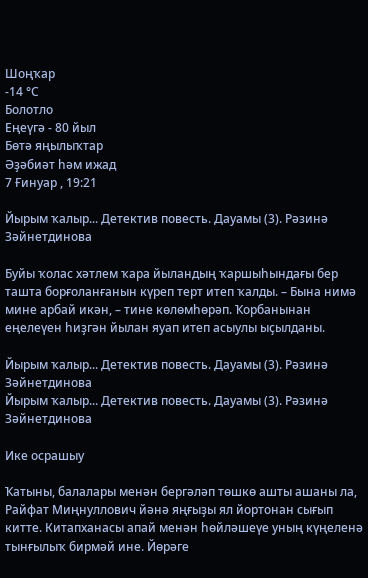Шоңҡар
-14 °С
Болотло
Еңеүгә - 80 йыл
Бөтә яңылыҡтар
Әҙәбиәт һәм ижад
7 Ғинуар , 19:21

Йырым ҡалыр... Детектив повесть. Дауамы (3). Рәзинә Зәйнетдинова

Буйы ҡолас хәтлем ҡара йыландың ҡаршыһындағы бер ташта борғоланғанын күреп терт итеп ҡалды. – Бына нимә мине арбай икән, – тине көлөмһөрәп. Ҡорбанынан еңелеүен һиҙгән йылан яуап итеп асыулы ыҫылданы.

Йырым ҡалыр... Детектив повесть. Дауамы (3). Рәзинә Зәйнетдинова
Йырым ҡалыр... Детектив повесть. Дауамы (3). Рәзинә Зәйнетдинова

Ике осрашыу

Ҡатыны, балалары менән бергәләп төшкө ашты ашаны ла, Райфат Миңнуллович йәнә яңғыҙы ял йортонан сығып китте. Китапханасы апай менән һөйләшеүе уның күңеленә тынғылыҡ бирмәй ине. Йөрәге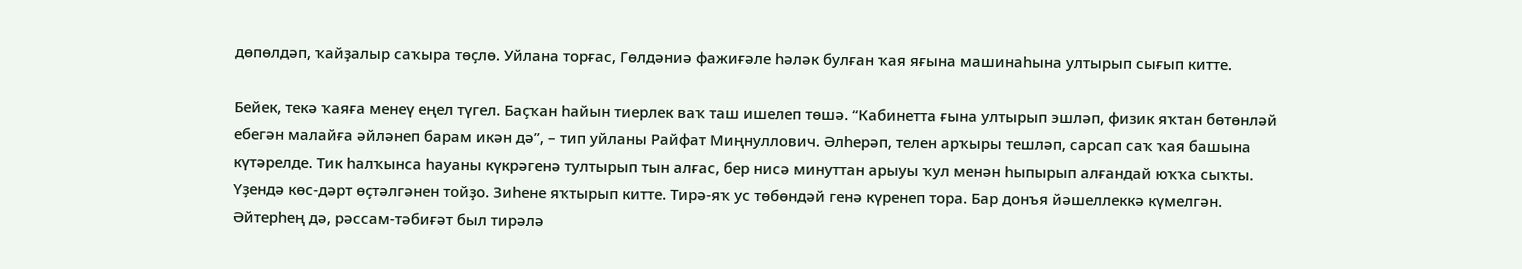дөпөлдәп, ҡайҙалыр саҡыра төҫлө. Уйлана торғас, Гөлдәниә фажиғәле һәләк булған ҡая яғына машинаһына ултырып сығып китте.

Бейек, текә ҡаяға менеү еңел түгел. Баҫҡан һайын тиерлек ваҡ таш ишелеп төшә. “Кабинетта ғына ултырып эшләп, физик яҡтан бөтөнләй ебегән малайға әйләнеп барам икән дә”, – тип уйланы Райфат Миңнуллович. Әлһерәп, телен арҡыры тешләп, сарсап саҡ ҡая башына күтәрелде. Тик һалҡынса һауаны күкрәгенә тултырып тын алғас, бер нисә минуттан арыуы ҡул менән һыпырып алғандай юҡҡа сыҡты. Үҙендә көс-дәрт өҫтәлгәнен тойҙо. Зиһене яҡтырып китте. Тирә-яҡ ус төбөндәй генә күренеп тора. Бар донъя йәшеллеккә күмелгән. Әйтерһең дә, рәссам-тәбиғәт был тирәлә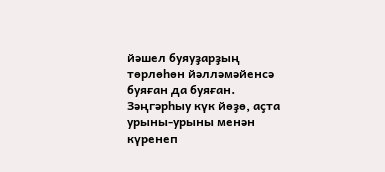йәшел буяуҙарҙың төрлөһөн йәлләмәйенсә буяған да буяған. Зәңгәрһыу күк йөҙө, аҫта урыны-урыны менән күренеп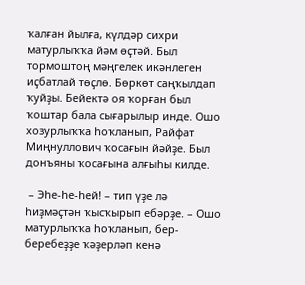ҡалған йылға, күлдәр сихри матурлыҡҡа йәм өҫтәй. Был тормоштоң мәңгелек икәнлеген иҫбатлай төҫлө. Бөркөт саңҡылдап ҡуйҙы. Бейектә оя ҡорған был ҡоштар бала сығарылыр инде. Ошо хозурлыҡҡа һоҡланып, Райфат Миңнуллович ҡосағын йәйҙе. Был донъяны ҡосағына алғыһы килде.

 – Эһе-һе-һей! – тип үҙе лә һиҙмәҫтән ҡысҡырып ебәрҙе. – Ошо матурлыҡҡа һоҡланып, бер-беребеҙҙе ҡәҙерләп кенә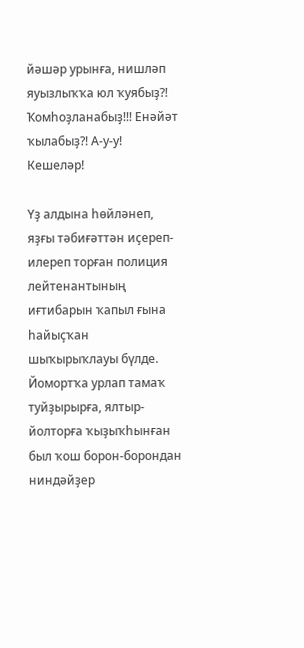йәшәр урынға, нишләп яуызлыҡҡа юл ҡуябыҙ?! Ҡомһоҙланабыҙ!!! Енәйәт ҡылабыҙ?! А-у-у! Кешеләр!

Үҙ алдына һөйләнеп, яҙғы тәбиғәттән иҫереп-илереп торған полиция лейтенантының иғтибарын ҡапыл ғына һайыҫҡан шыҡырыҡлауы бүлде. Йомортҡа урлап тамаҡ туйҙырырға, ялтыр-йолторға ҡыҙыҡһынған был ҡош борон-борондан ниндәйҙер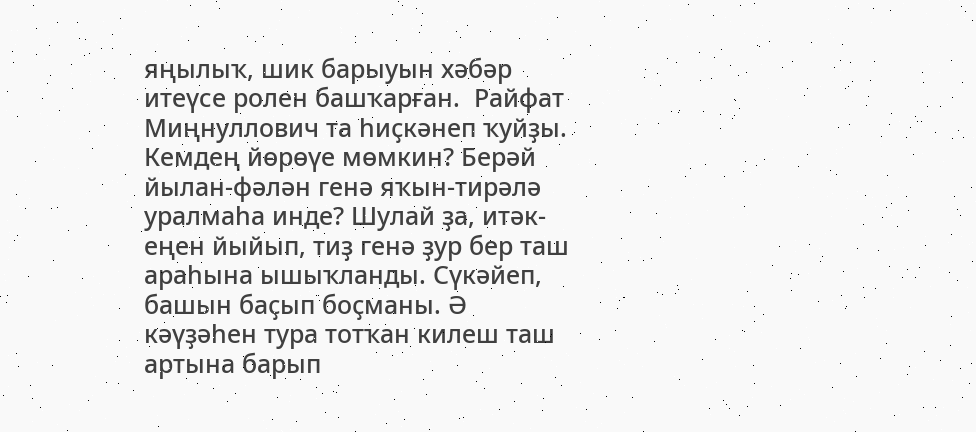яңылыҡ, шик барыуын хәбәр итеүсе ролен башҡарған.  Райфат Миңнуллович та һиҫкәнеп ҡуйҙы. Кемдең йөрөүе мөмкин? Берәй йылан-фәлән генә яҡын-тирәлә уралмаһа инде? Шулай ҙа, итәк-еңен йыйып, тиҙ генә ҙур бер таш араһына ышыҡланды. Сүкәйеп, башын баҫып боҫманы. Ә кәүҙәһен тура тотҡан килеш таш артына барып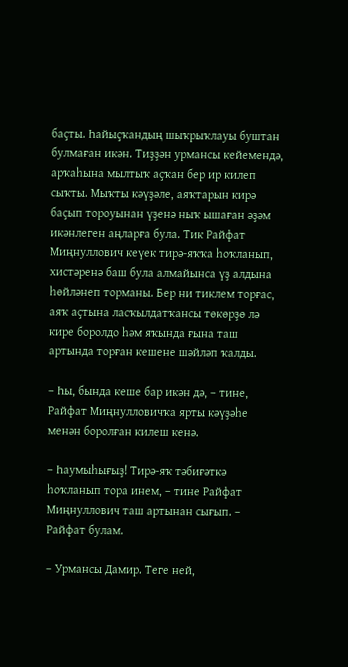баҫты. Һайыҫҡандың шыҡрыҡлауы буштан булмаған икән. Тиҙҙән урмансы кейемендә, арҡаһына мылтыҡ аҫҡан бер ир килеп сыҡты. Мыҡты кәүҙәле, аяҡтарын кирә баҫып тороуынан үҙенә ныҡ ышаған әҙәм икәнлеген аңларға була. Тик Райфат Миңнуллович кеүек тирә-яҡҡа һоҡланып, хистәренә баш була алмайынса үҙ алдына һөйләнеп торманы. Бер ни тиклем торғас, аяҡ аҫтына ласҡылдатҡансы төкөрҙө лә кире боролдо һәм яҡында ғына таш артында торған кешене шәйләп ҡалды.

– Һы, бында кеше бар икән дә, – тине, Райфат Миңнулловичҡа ярты кәүҙәһе менән боролған килеш кенә.

– Һаумыһығыҙ! Тирә-яҡ тәбиғәткә һоҡланып тора инем, – тине Райфат Миңнуллович таш артынан сығып. – Райфат булам.

– Урмансы Дамир. Теге ней,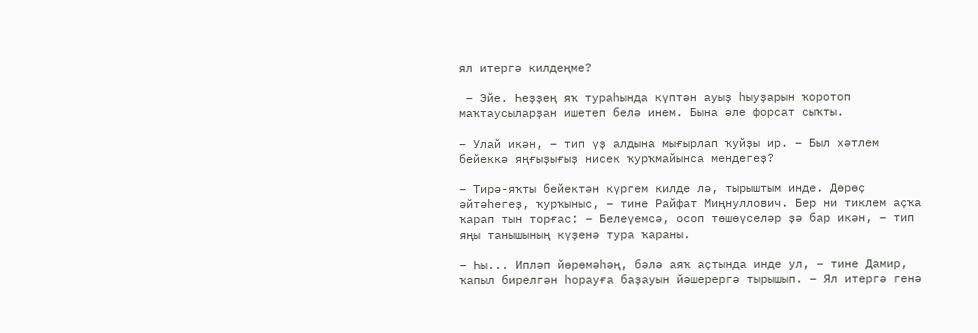ял итергә килдеңме?

 – Эйе. Һеҙҙең яҡ тураһында күптән ауыҙ һыуҙарын ҡоротоп маҡтаусыларҙан ишетеп белә инем. Бына әле форсат сыҡты.

– Улай икән, – тип үҙ алдына мығырлап ҡуйҙы ир. – Был хәтлем бейеккә яңғыҙығыҙ нисек ҡурҡмайынса мендегеҙ?

– Тирә-яҡты бейектән күргем килде лә, тырыштым инде. Дөрөҫ әйтәһегеҙ, ҡурҡыныс, – тине Райфат Миңнуллович. Бер ни тиклем аҫҡа ҡарап тын торғас: – Белеүемсә, осоп төшөүселәр ҙә бар икән, – тип яңы танышының күҙенә тура ҡараны.

– Һы... Ипләп йөрөмәһәң, бәлә аяҡ аҫтында инде ул, – тине Дамир, ҡапыл бирелгән һорауға баҙауын йәшерергә тырышып. – Ял итергә генә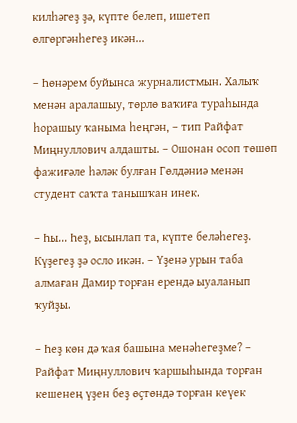килһәгеҙ ҙә, күпте белеп, ишетеп өлгөргәнһегеҙ икән...

– Һөнәрем буйынса журналистмын. Халыҡ менән аралашыу, төрлө ваҡиға тураһында һорашыу ҡаныма һеңгән, – тип Райфат Миңнуллович алдашты. – Ошонан осоп төшөп фажиғәле һәләк булған Гөлдәниә менән студент саҡта танышҡан инек.

– Һы... Һеҙ, ысынлап та, күпте беләһегеҙ. Күҙегеҙ ҙә осло икән. – Үҙенә урын таба алмаған Дамир торған ерендә ыуаланып ҡуйҙы.

– Һеҙ көн дә ҡая башына менәһегеҙме? – Райфат Миңнуллович ҡаршыһында торған кешенең үҙен беҙ өҫтөндә торған кеүек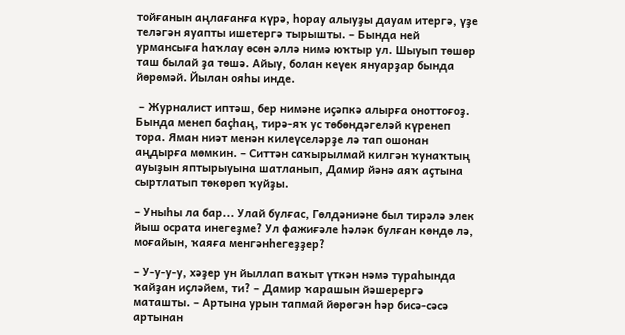тойғанын аңлағанға күрә, һорау алыуҙы дауам итергә, үҙе теләгән яуапты ишетергә тырышты. – Бында ней урмансыға һаҡлау өсөн әллә нимә юҡтыр ул. Шыуып төшөр таш былай ҙа төшә. Айыу, болан кеүек януарҙар бында йөрөмәй. Йылан ояһы инде.

 – Журналист иптәш, бер нимәне иҫәпкә алырға оноттоғоҙ. Бында менеп баҫһаң, тирә-яҡ ус төбөндәгеләй күренеп тора. Яман ниәт менән килеүселәрҙе лә тап ошонан аңдырға мөмкин. – Ситтән саҡырылмай килгән ҡунаҡтың ауыҙын яптырыуына шатланып, Дамир йәнә аяҡ аҫтына сыртлатып төкөрөп ҡуйҙы.

– Уныһы ла бар... Улай булғас, Гөлдәниәне был тирәлә элек йыш осрата инегеҙме? Ул фажиғәле һәләк булған көндө лә, моғайын, ҡаяға менгәнһегеҙҙер?

– У-у-у-у, хәҙер ун йыллап ваҡыт үткән нәмә тураһында ҡайҙан иҫләйем, ти? – Дамир ҡарашын йәшерергә маташты. – Артына урын тапмай йөрөгән һәр бисә-сәсә артынан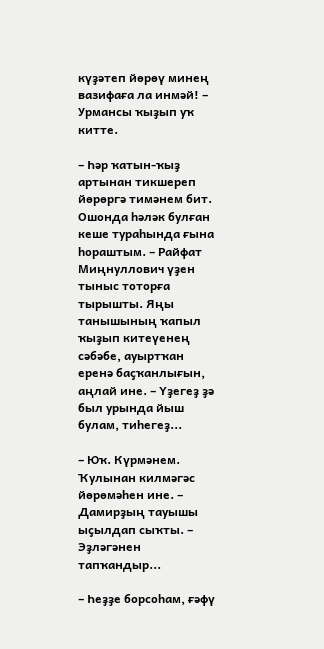күҙәтеп йөрөү минең вазифаға ла инмәй! – Урмансы ҡыҙып уҡ китте.

– Һәр ҡатын-ҡыҙ артынан тикшереп йөрөргә тимәнем бит. Ошонда һәләк булған кеше тураһында ғына һораштым. – Райфат Миңнуллович үҙен тыныс тоторға тырышты. Яңы танышының ҡапыл ҡыҙып китеүенең сәбәбе, ауыртҡан еренә баҫҡанлығын, аңлай ине. – Үҙегеҙ ҙә был урында йыш булам, тиһегеҙ...

– Юҡ. Күрмәнем. Ҡулынан килмәгәс йөрөмәһен ине. – Дамирҙың тауышы ыҫылдап сыҡты. – Эҙләгәнен тапҡандыр...

– Һеҙҙе борсоһам, ғәфү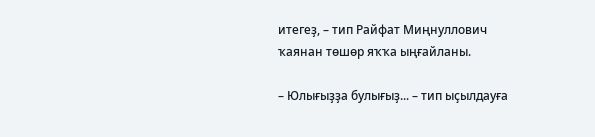итегеҙ, – тип Райфат Миңнуллович ҡаянан төшөр яҡҡа ыңғайланы.

– Юлығыҙҙа булығыҙ... – тип ыҫылдауға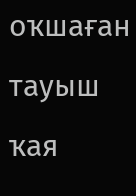оҡшаған тауыш ҡая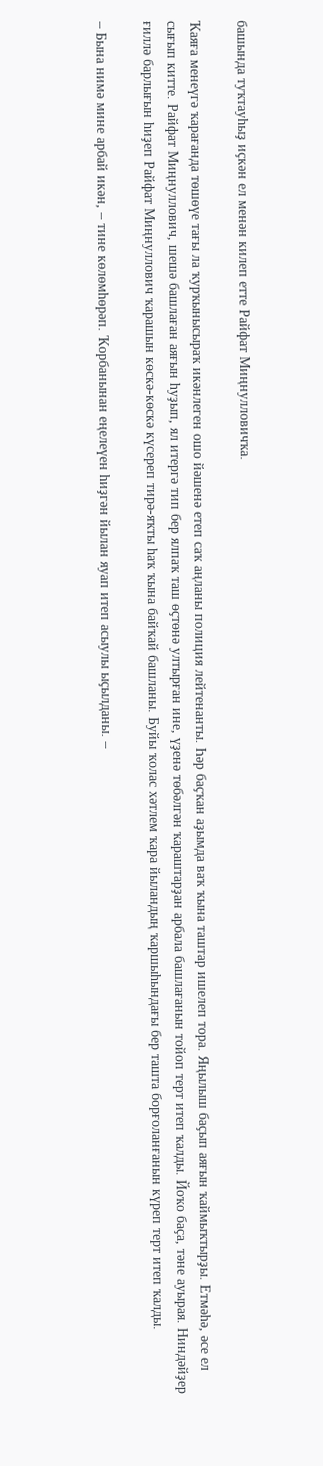башында туҡтауһыҙ иҫкән ел менән килеп етте Райфат Миңнулловичҡа.

Ҡаяға менеүгә ҡарағанда төшөүе тағы ла ҡурҡынысыраҡ икәнлеген ошо йәшенә етеп саҡ аңланы полиция лейтенанты. Һәр баҫҡан аҙымда ваҡ ҡына таштар ишелеп тора. Яңылыш баҫып аяғын ҡаймыҡтырҙы. Етмәһә, әсе ел сығып китте. Райфат Миңнуллович, шешә башлаған аяғын һуҙып, ял итергә тип бер ялпаҡ таш өҫтөнә ултырған ине, үҙенә төбәлгән ҡараштарҙан арбала башлағанын тойоп терт итеп ҡалды. Йоҡо баҫа, тәне ауырая. Ниндәйҙер ғиллә барлығын һиҙеп Райфат Миңнуллович ҡарашын көскә-көскә күсереп тирә-яҡты һаҡ ҡына байҡай башланы. Буйы ҡолас хәтлем ҡара йыландың ҡаршыһындағы бер ташта борғоланғанын күреп терт итеп ҡалды.

– Бына нимә мине арбай икән, – тине көлөмһөрәп. Ҡорбанынан еңелеүен һиҙгән йылан яуап итеп асыулы ыҫылданы. –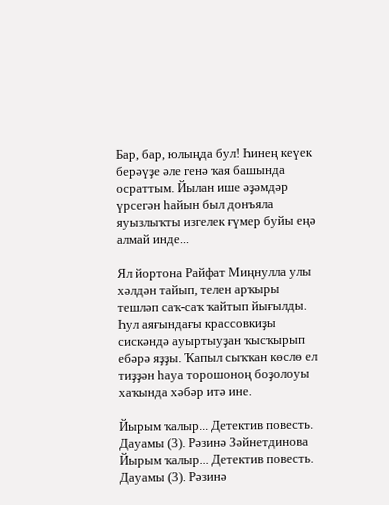Бар, бар, юлыңда бул! Һинең кеүек берәүҙе әле генә ҡая башында осраттым. Йылан ише әҙәмдәр үрсегән һайын был донъяла яуызлыҡты изгелек ғүмер буйы еңә алмай инде...

Ял йортона Райфат Миңнулла улы хәлдән тайып, телен арҡыры тешләп саҡ-саҡ ҡайтып йығылды. Һул аяғындағы крассовкиҙы сискәндә ауыртыуҙан ҡысҡырып ебәрә яҙҙы. Ҡапыл сыҡҡан көслө ел тиҙҙән һауа торошоноң боҙолоуы хаҡында хәбәр итә ине.

Йырым ҡалыр... Детектив повесть. Дауамы (3). Рәзинә Зәйнетдинова
Йырым ҡалыр... Детектив повесть. Дауамы (3). Рәзинә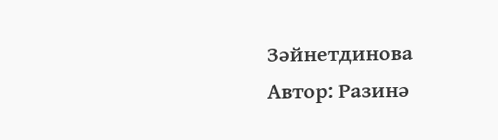Зәйнетдинова
Автор: Разинә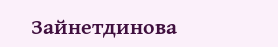Зайнетдинова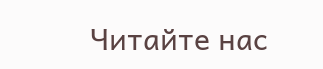Читайте нас